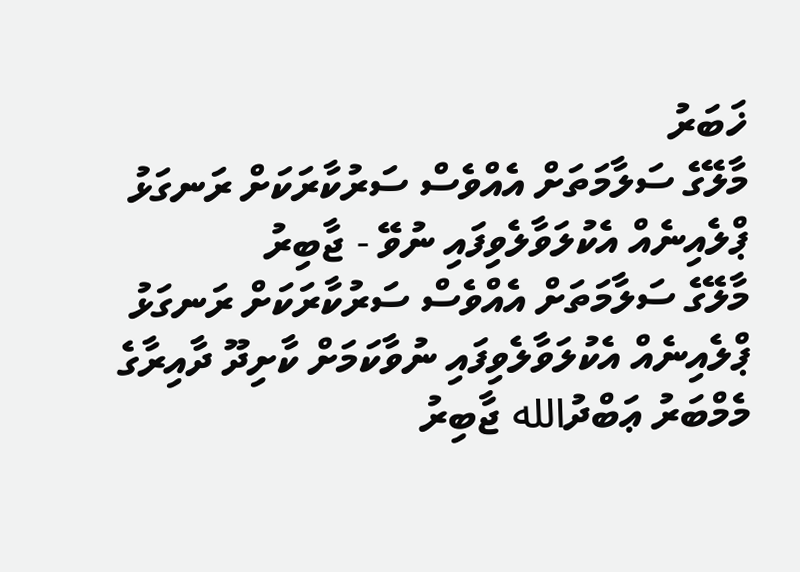ޚަބަރު
މާލޭގެ ސަލާމަތަށް އެއްވެސް ސަރުކާރަކަށް ރަނގަޅު ޕްލެއިނެއް އެކުލަވާލެވިފައި ނުވޭ - ޖާބިރު
މާލޭގެ ސަލާމަތަށް އެއްވެސް ސަރުކާރަކަށް ރަނގަޅު ޕްލެއިނެއް އެކުލަވާލެވިފައި ނުވާކަމަށް ކާށިދޫ ދާއިރާގެ މެމްބަރު ޢަބްދުالله ޖާބިރު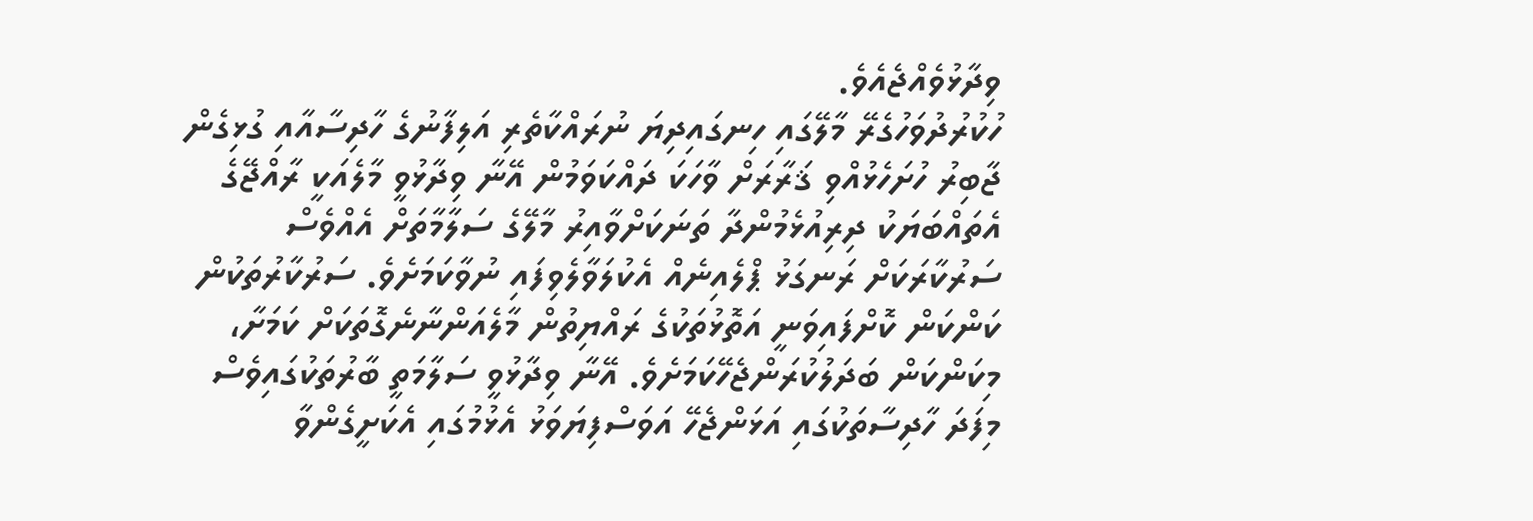ވިދާޅުވެއްޖެއެވެ.
ހުކުރުދުވަހުގެރޭ މާލޭގައި ހިނގައިދިޔަ ނުރައްކާތެރި އަލިފާނުގެ ހާދިސާއާއި ގުޅިގެން ޖާބިރު ހުށަހެޅުއްވި ޤަރާރަށް ވާހަކަ ދައްކަވަމުން އޭނާ ވިދާޅުވީ މާލެއަކީ ރާއްޖޭގެ އެތައްބަޔަކު ދިރިއުޅެމުންދާ ތަނަކަށްވާއިރު މާލޭގެ ސަލާމާތަށް އެއްވެސް ސަރުކާރަކަށް ރަނގަޅު ޕްލެއިނެއް އެކުލަވާލެވިފައި ނުވާކަމަށެވެ. ސަރުކާރުތަކުން ކަންކަން ކޮށްފައިވަނީ އަތޮޅުތަކުގެ ރައްޔިތުން މާލެއަންނާނެގޮތަކަށް ކަމަށާ، މިކަންކަން ބަދަލުކުރަންޖެހޭކަމަށެވެ. އޭނާ ވިދާޅުވީ ސަލާމަތީ ބާރުތަކުގައިވެސް މިފަދަ ހާދިސާތަކުގައި އަޅަންޖެހޭ އަވަސްފިޔަވަޅު އެޅުމުގައި އެކަށީގެންވާ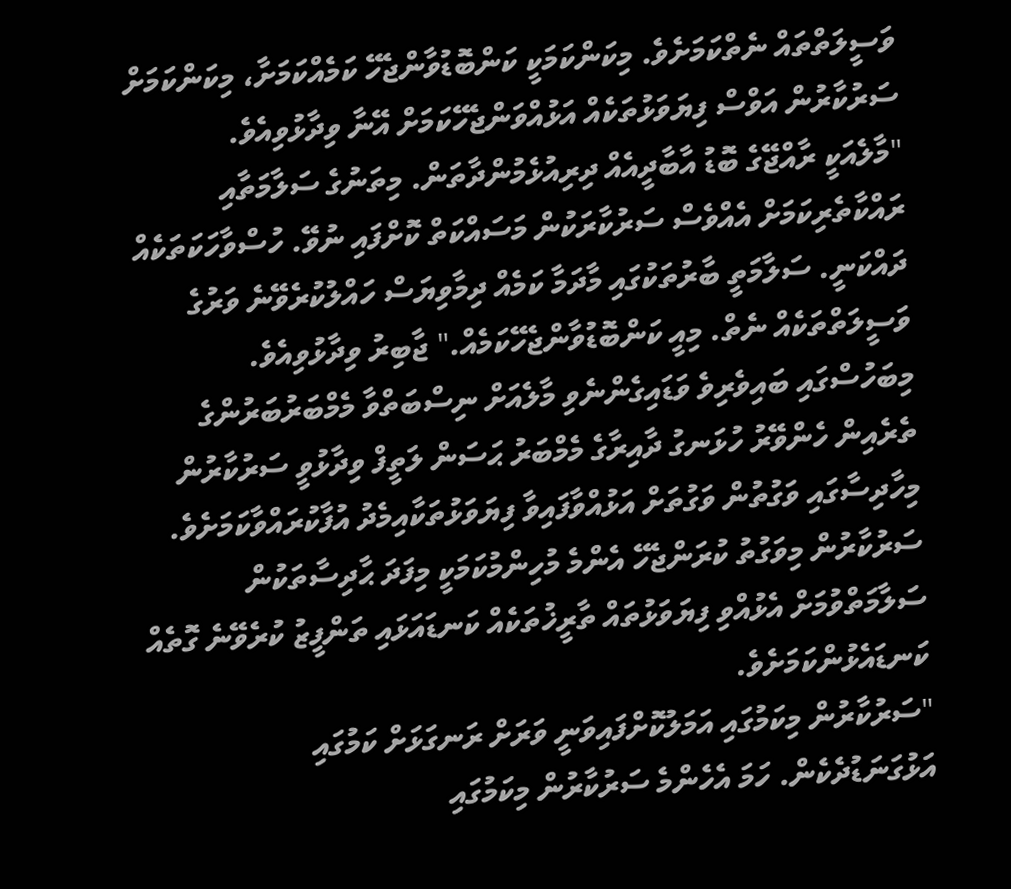ވަސީލަތްތައް ނެތްކަމަށެވެ. މިކަންކަމަކީ ކަންބޮޑުވާންޖެހޭ ކަމެއްކަމަށާ، މިކަންކަމަށް ސަރުކާރުން އަވްސް ފިޔަވަޅުތަކެއް އަޅުއްވަންޖެހޭކަމަށް އޭނާ ވިދާޅުވިއެވެ.
"މާލެއަކީ ރާއްޖޭގެ ބޮޑު އާބާދީއެއް ދިރިއުޅެމުންދާތަން. މިތަނުގެ ސަލާމަތާއި ރައްކާތެރިކަމަށް އެއްވެސް ސަރުކާރަކުން މަސައްކަތް ކޮށްފައި ނުވޭ. ހުސްވާހަކަތަކެއް ދައްކަނީ. ސަލާމަތީ ބާރުތަކުގައި މާދަމާ ކަމެއް ދިމާވިޔަސް ހައްލުކުރެވޭނެ ވަރުގެ ވަސީލަތްތަކެއް ނެތް. މިއީ ކަންބޮޑުވާންޖެހޭކަމެއް." ޖާބިރު ވިދާޅުވިއެވެ.
މިބަހުސްގައި ބައިވެރިވެ ވަޑައިގެންނެވި މާލެއަށް ނިސްބަތްވާ މެމްބަރުބަރުންގެ ތެރެއިން ހެންވޭރު ހުޅަނގު ދާއިރާގެ މެމްބަރު ޙަސަން ލަތީފް ވިދާޅުވީ ސަރުކާރުން މިހާދިސާގައި ވަގުތުން ވަގުތަށް އަޅުއްވާފައިވާ ފިޔަވަޅުތަކާއިމެދު އުފާކުރައްވާކަމަށެވެ. ސަރުކާރުން މިވަގުތު ކުރަންޖެހޭ އެންމެ މުހިންމުކަމަކީ މިފަދަ ޙާދިސާތަކުން ސަލާމަތްވުމަށް އެޅުއްވި ފިޔަވަޅުތައް ތާރީޚުތަކެއް ކަނޑައަޅައި ތަންފީޒު ކުރެވޭނެ ގޮތެއް ކަނޑައެޅުންކަމަށެވެ.
"ސަރުކާރުން މިކަމުގައި އަމަލުކޮށްފައިވަނީ ވަރަށް ރަނގަޅަށް ކަމުގައި އަޅުގަނަޑުދެކެން. ހަމަ އެހެންމެ ސަރުކާރުން މިކަމުގައި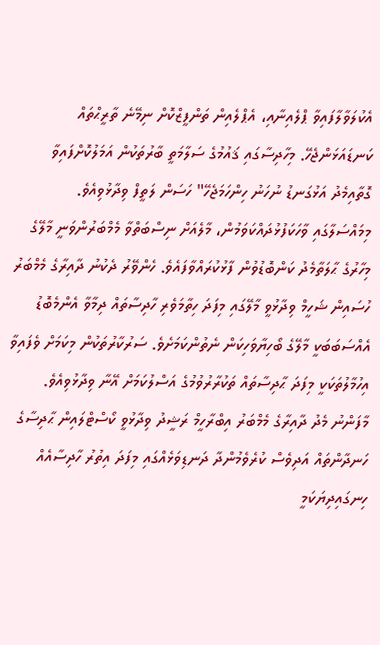އެކުލަވާލާފައިވާ ޕްލެއިނާއި، އެޕްލެއިން ތަންފީޒްކޮށް ނިމޭނެ ތާރީޙްތައް ކަނޑައަޅަންޖެހޭ. މިހާދިސާގައި ޤައުމުގެ ސަލާމަތީ ބާރުތަކުން އަމަލުކޮށްފައިވާ ގޮތާއިމެދު އަޅުގަނޑު ނުހަނު ހިންހަމަޖެހޭ" ހަސަން ލަތީފް ވިދާޅުވިއެވެ.
މިމައްސަލާގައި ވާހަކަފުޅުދައްކަވަމުން، މާލެއަށް ނިސްބަތްވާ މެމްބަރުންވަނީ މާލޭގެ މިހާރުގެ ޙާލަތާމެދު ކަންބޮޑުވުން ފާޅުކުރައްވާފައެވެ. ހެންވޭރު ދެކުނު ދާއިރާގެ މެމްބަރު ހުސައިން ޝަހީމް ވިދާޅުވީ މާލޭގައި މިފަދަ ހިތާމަވެރި ހާދިސާތައް ދިމާވާ އެންމެބޮޑު އެއްސަބަބަކީ މާލޭގެ ބޯހިޔާވަހިކަން ނެތުންކަމަށެވެ. ސަރުކާރުތަކުން މިކަމަށް ވެފައިވާ އިހުމާލުތަކަކީ މިފަދަ ޙާދިސާތައް ތަކުރާރުވުމުގެ އަސްލުކަމަށް އޭނާ ވިދާޅުވިއެވެ. މާފަންނު މެދު ދާއިރާގެ މެމްބަރު އިބްރާހީމް ރަޝީދު ވިދާޅުވީ ކޯސްޓްލައިން ޙާދިސާގެ ހަނދާންތައް އަދިވެސް ކުރެވެމުންދާ ދަނޑިވަޅެއްގައި މިފަދަ އިތުރު ހާދިސާއެއް ހިނގައިދިޔަކަމީ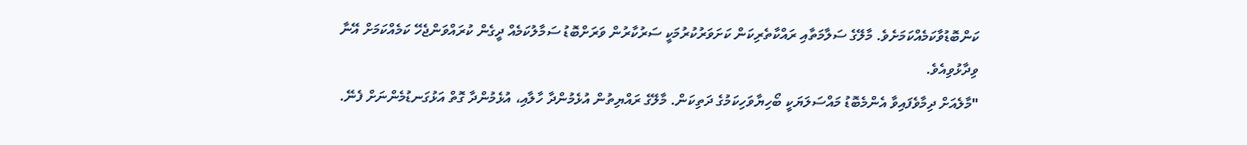ކަންބޮޑުވާކަމެއްކަމަށެވެ. މާލޭގެ ސަލާމަތާއި ރައްކާތެރިކަން ކަށަވަރުކުރުމަކީ ސަރުކާރުން ވަރަށްބޮޑު ސަމާލުކަމެއް ދީގެން ކުރައްވަންޖެހޭ ކަމެއްކަމަށް އޭނާ ވިދާޅުވިއެވެ.
"މާލެއަށް ދިމާވެފައިވާ އެންމެބޮޑު މައްސަލަޔަކީ ބޯހިޔާވަހިކަމުގެ ދަތިކަން. މާލޭގެ ރައްޔިތުން އުޅެމުންދާ ހާލާއި، އުޅެމުންދާ ގޮތް އަޅުގަނޑުމެންނަށް ފެނޭ.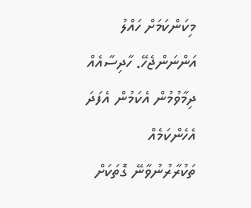މިކަންކަމަށް ހައްލު އަންނަންޖެހޭ. ހާދިސާއެއް ދިމާވުމުން އެކަމުން އެފަދަ އެހެންކަމެއް ތަކުރާރުނުވާނޭ ގޮތަކަށް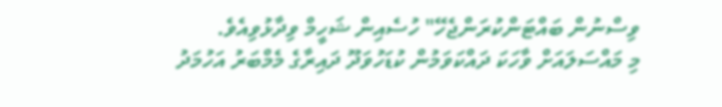ވިސްނުން ބައްޓަންކުރަންޖެހޭ" ހުސެއިން ޝަހީމް ވިދާޅުވިއެވެ.
މި މައްސަލައަށް ވާހަކަ ދައްކަވަމުން ކުޑަހުވަދޫ ދައިރާގެ މެމްބަރު އަހުމަދު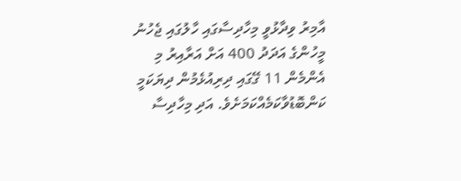އާމިރު ވިދާޅުވީ މިހާދިސާގައި ހާލުގައި ޖެހުނު މީހުންގެ އަދަދު 400 އަށް އަރާއިރު މި އެންމެން 11 ގޭގައި ދިރިއުޅެމުން ދިޔަކަމީ ކަންބޮޑުވާކަމެއްކަމަށެވެ. އަދި މިހާދިސާ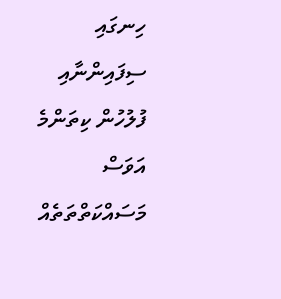ހިނގައި ސިފައިންނާއި ފުލުހުން ކިތަންމެ އަވަސް މަސައްކަތްތަތެއް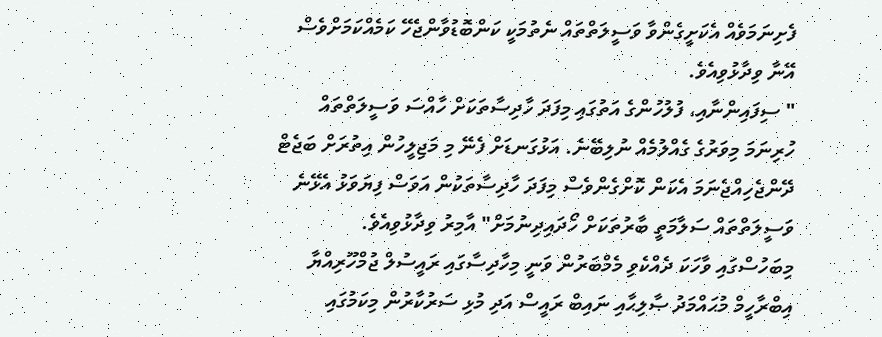ފެށިނަމަވެއް އެކަށީގެންވާ ވަސީލަތްތައް ނެތުމަކީ ކަންބޮޑުވާންޖެހޭ ކަމެއްކަމަށްވެސް އޭނާ ވިދާޅުވިއެވެ.
" ސިފައިންނާއި، ފުލުހުންގެ އަތުގައި މިފަދަ ހާދިސާތަކަށް ހާއްސަ ވަސީލަތްތައް ހުރިނަމަ މިވަރުގެ ގެއްލުމެއް ނުލިބޭނެ. އަޅުގަނޑަށް ފެނޭ މި މަޖިލީހުން އިތުރަށް ބަޖެޓް ދޭންޖެހިއްޖެނަމަ އެކަން ކޮށްގެންވެސް މިފަދަ ހާދިސާތަކުން އަވަސް ފިޔަވަޅު އެޅޭނެ ވަސީލަތްތައް ސަލާމަތީ ބާރުތަކަށް ހޯދައިދިނުމަށް" އާމިރު ވިދާޅުވިއެވެ.
މިބަހުސްގައި ވާހަކަ ދެއްކެވި މެމްބަރުން ވަނީ މިހާދިސާގައި ރައީސުލް ޖުމްހޫރިއްޔާ އިބްރާހީމް މުޙައްމަދު ޞާލިޙާއި ނައިބް ރައީސް އަދި މުޅި ސަރުކާރުން މިކަމުގައި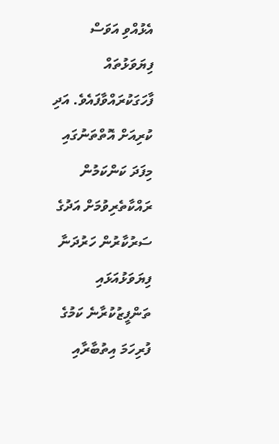އެޅުއްވި އަވަސް ފިޔަވަޅުތައް ފާހަގަކުރައްވާފައެވެ. އަދި ކުރިއަށް އޮތްތަނުގައި މިފަދަ ކަންކަމުން ރައްކާތެރިވުމަށް އަދުގެ ސަރުކާރުން ހަރުދަނާ ފިޔަވަޅުއަޅައި ތަންފީޒުކުރާނެ ކަމުގެ ފުރިހަމަ އިތުބާރާއި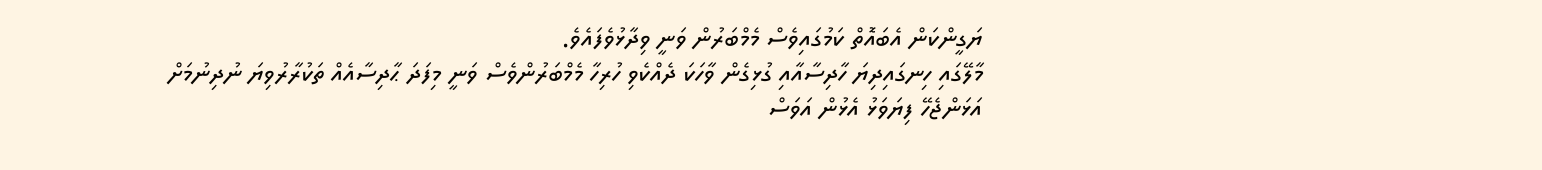ޔަގީންކަން އެބައޮތް ކަމުގައިވެސް މެމްބަރުން ވަނީ ވިދާޅުވެފައެވެ.
މާލޭގައި ހިނގައިދިޔަ ހާދިސާއާއި ގުޅިގެން ވާހަކަ ދެއްކެވި ހުރިހާ މެމްބަރުންވެސް ވަނީ މިފަދަ ޙާދިސާއެއް ތަކުރާރުވިޔަ ނުދިނުމަށް އަޅަންޖެހޭ ފިޔަވަޅު އެޅުން އަވަސް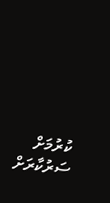ކުރުމަށް ސަރުކާރަށް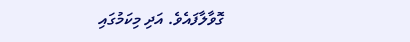ގޮވާލާފައެވެ. އަދި މިކަމުގައި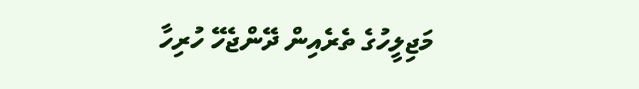މަޖިލީހުގެ ތެރެއިން ދޭންޖެހޭ ހުރިހާ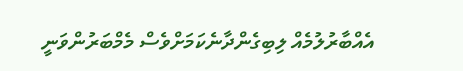އެއްބާރުލުމެއް ލިބިގެންދާނެކަމަށްވެސް މެމްބަރުންވަނީ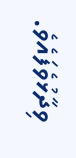ވިދާޅުވެފައެވެ.